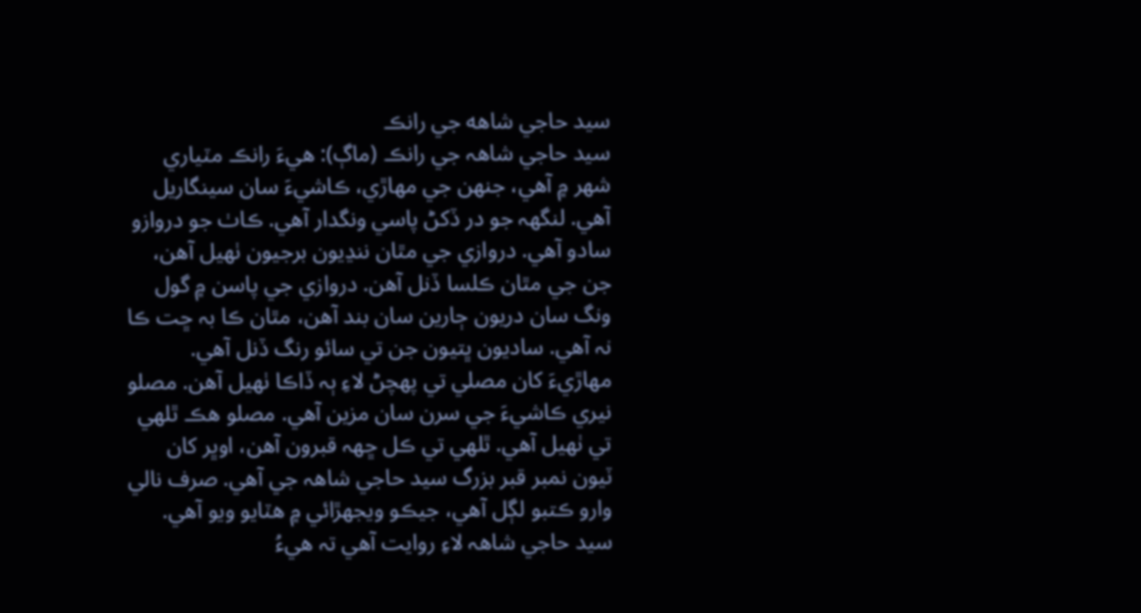سيد حاجي شاهه جي رانڪ
سيد حاجي شاھہ جي رانڪ (ماڳ): هيءَ رانڪ مٽياري شھر ۾ آهي، جنهن جي مهاڙي، ڪاشيءَ سان سينگاريل آهي. لنگهہ جو در ڏکڻ پاسي ونگدار آهي. ڪاٺ جو دروازو سادو آهي. دروازي جي مٿان ننڍيون برجيون ٺهيل آهن، جن جي مٿان ڪلسا ڏنل آهن. دروازي جي پاسن ۾ گول ونگ سان دريون ڄارين سان بند آهن، مٿان ڪا بہ ڇت ڪا نہ آهي. ساديون ڀتيون جن تي سائو رنگ ڏنل آهي. مهاڙيءَ کان مصلي تي پهچڻ لاءِ ٻہ ڏاڪا ٺهيل آهن. مصلو نيري ڪاشيءَ جي سرن سان مزين آهي. مصلو هڪ ٿلهي تي ٺهيل آهي. ٿلهي تي ڪل ڇھہ قبرون آهن، اوڀر کان ٽيون نمبر قبر بزرگ سيد حاجي شاھہ جي آهي. صرف نالي وارو ڪتبو لڳل آهي، جيڪو ويجهڙائي ۾ هٽايو ويو آهي. سيد حاجي شاھہ لاءِ روايت آهي تہ هيءُ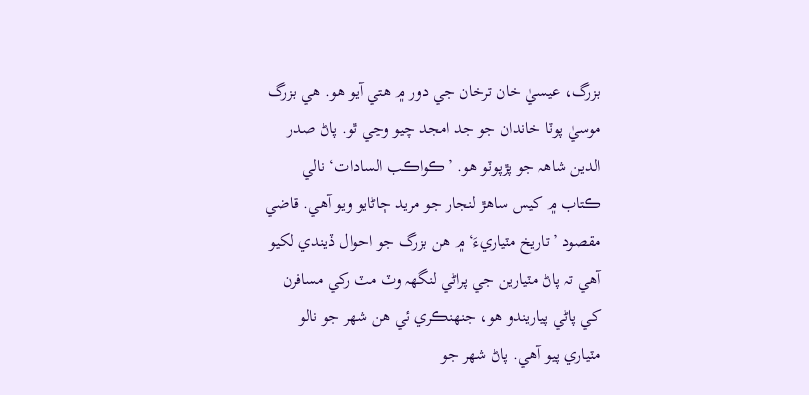بزرگ، عيسيٰ خان ترخان جي دور ۾ هتي آيو هو. هي بزرگ موسيٰ پوٽا خاندان جو جد امجد چيو وڃي ٿو. پاڻ صدر الدين شاھہ جو پڙپوٽو هو. ’ڪواڪب السادات‘ نالي ڪتاب ۾ کيس ساهڙ لنجار جو مريد ڄاڻايو ويو آهي. قاضي مقصود ’تاريخ مٽياريءَ‘ ۾ هن بزرگ جو احوال ڏيندي لکيو آهي تہ پاڻ مٽيارين جي پراڻي لنگهہ وٽ مٽ رکي مسافرن کي پاڻي پياريندو هو، جنهنڪري ئي هن شھر جو نالو مٽياري پيو آهي. پاڻ شھر جو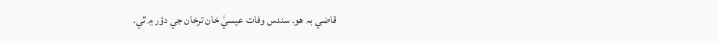قاضي بہ هو. سندس وفات عيسيٰ خان ترخان جي دؤر ۾ ٿي.